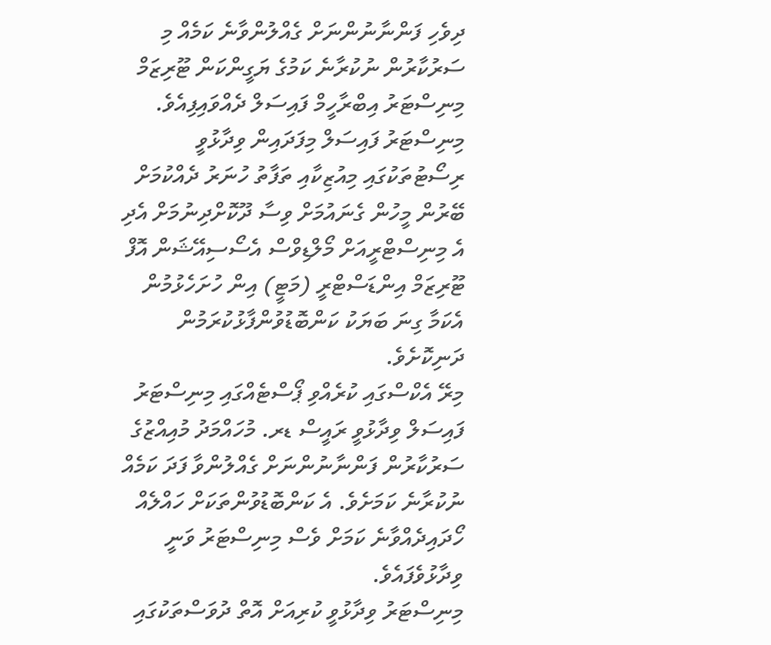ދިވެހި ފަންނާނުންނަށް ގެއްލުންވާނެ ކަމެއް މި ސަރުކާރުން ނުކުރާނެ ކަމުގެ ޔަގީންކަން ޓޫރިޒަމް މިނިސްޓަރު އިބްރާހީމް ފައިސަލް ދެއްވައިފިއެވެ.
މިނިސްޓަރު ފައިސަލް މިފަދައިން ވިދާޅުވީ ރިސޯޓުތަކުގައި މިއުޒިކާއި ތަފާތު ހުނަރު ދެއްކުމަށް ބޭރުން މީހުން ގެނައުމަށް ވިސާ ދޫކޮށްދިނުމަށް އެދި އެ މިނިސްޓްރީއަށް މޯލްޑިވްސް އެސޯސިއޭޝަން އޮފް ޓޫރިޒަމް އިންޑަސްޓްރީ (މަޓީ) އިން ހުށަހެޅުމުން އެކަމާ ގިނަ ބަޔަކު ކަންބޮޑުވުންފާޅުކުރަމުން ދަނިކޮށެވެ.
މިރޭ އެކްސްގައި ކުރެއްވި ޕޯސްޓެއްގައި މިނިސްޓަރު ފައިސަލް ވިދާޅުވީ ރައީސް ޑރ. މުހައްމަދު މުއިއްޒުގެ ސަރުކާރުން ފަންނާނުންނަށް ގެއްލުންވާ ފަދަ ކަމެއް ނުކުރާނެ ކަމަށެވެ. އެ ކަންބޮޑުވުންތަކަށް ހައްލެއް ހޯދައިދެއްވާނެ ކަމަށް ވެސް މިނިސްޓަރު ވަނީ ވިދާޅުވެފައެވެ.
މިނިސްޓަރު ވިދާޅުވީ ކުރިއަށް އޮތް ދުވަސްތަކުގައި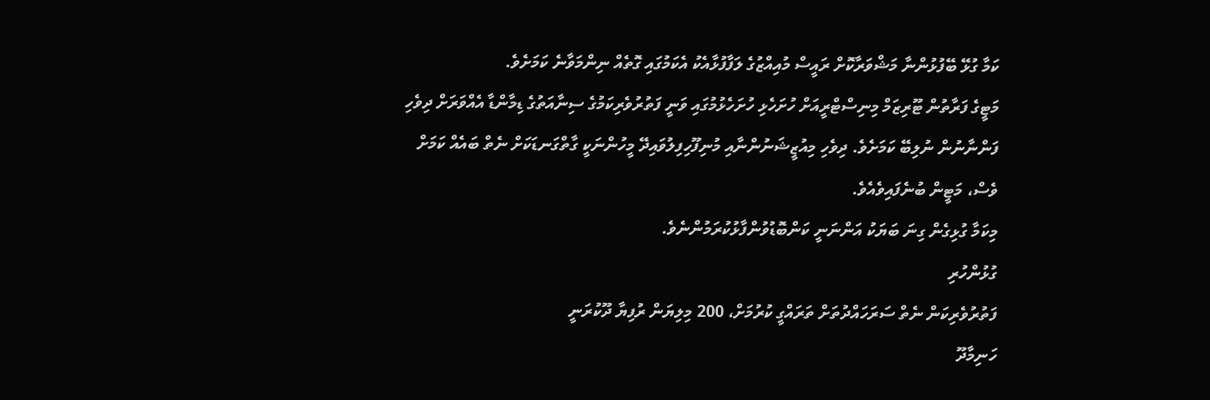ކަމާ ގުޅޭ ބޭފުޅުންނާ މަޝްވަރާކޮށް ރައީސް މުއިއްޒުގެ ލަފާފުޅާއެކު އެކަމުގައި ގޮތެއް ނިންމަވާނެ ކަމަށެވެ.
މަޓީގެ ފަރާތުން ޓޫރިޒަމް މިނިސްޓްރީއަށް ހުށަހެޅި ހުށަހެޅުމުގައި ވަނީ ފަތުރުވެރިކަމުގެ ސިނާއަތުގެ ޑިމާންޑާ އެއްވަރަށް ދިވެހި ފަންނާނުން ނުލިބޭ ކަމަށެވެ. ދިވެހި މިއުޒީޝަނުންނާއި މުނިފޫހިފިލުވައިދޭ މީހުންނަކީ ގާތްގަނޑަކަށް ނެތް ބައެއް ކަމަށް ވެސް، މަޓީން ބުނެފައިވެއެވެ.
މިކަމާ ގުޅިގެން ގިނަ ބަޔަކު އަންނަނީ ކަންބޮޑުވުންފާޅުކުރަމުންނެވެ.
ގުޅުންހުރި
ފަތުރުވެރިކަން ނެތް ސަރަހައްދުތަށް ތަރައްގީ ކުރުމަށް، 200 މިލިޔަން ރުފިޔާ ދޫކުރަނީ
ހަނިމާދޫ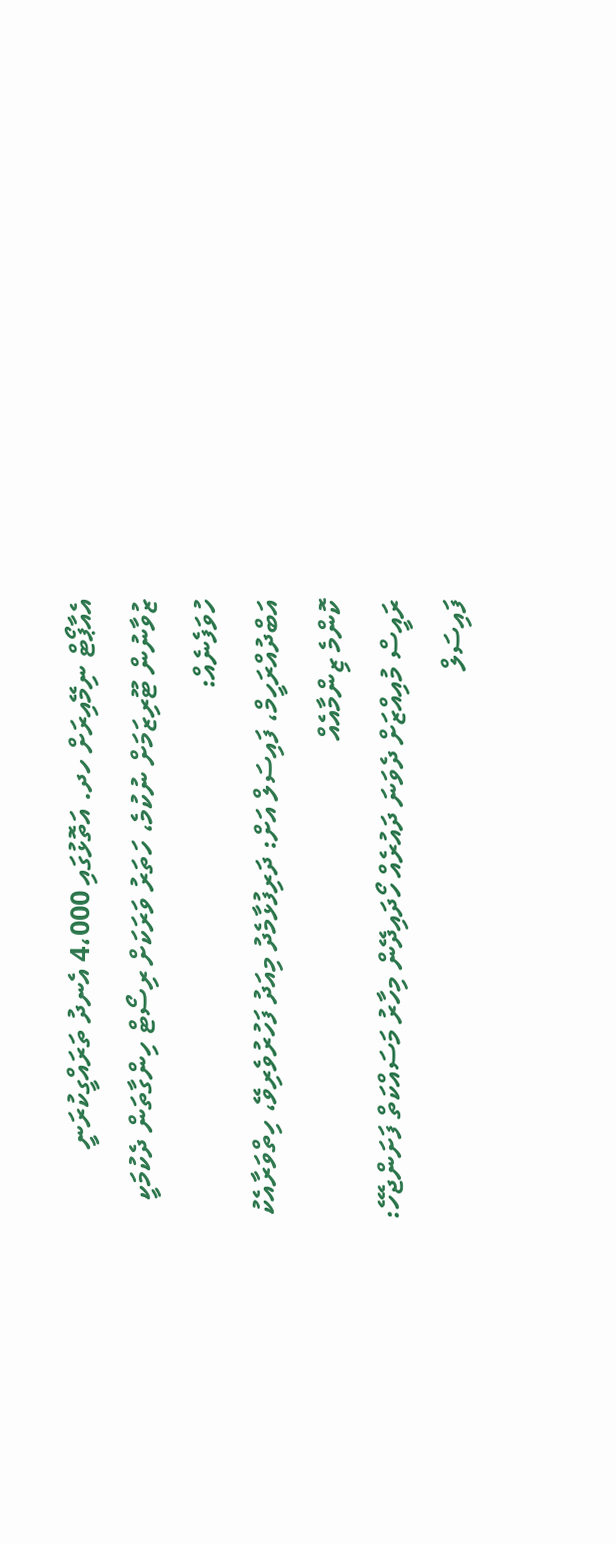އެއާޕޯޓް ނިމޭއިރަށް ހދ. އަތޮޅުގައި 4،000 އެނދު ތަރައްގީކުރަނީ
ޒުވާނުން ޓޫރިޒަމަށް ނުކުމެ، ހަތަރު ވަރަކަށް ރިސޯޓް ހިންގާތަން ދެކުމަކީ ހުވަފެނެއް:
އަބްދުއްރަހީމް، ފައިސަލް އަށް: ދަރިފުޅާމެދު މިއަދު ފަހުރުވެރިވޭ، ހިތްވަރާއެކު ކޮންމެ ޒިންމާއެއް
ރައީސް މުއިއްޒަށް ދެވަނަ ދައުރެއް ހޯދައިދޭން މިހާރު މަސައްކަތް ފަށަންޖެހޭ: ފައިސަލް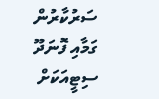ސަރުކާރުން ގަމާއި ފޮނަދޫ ސިޓީއަކަށް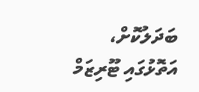ބަދަލުކޮށް، އަތޮޅުގައި ޓޫރިޒަމް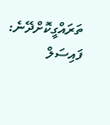ތަރައްގީކޮށްދޭނެ: ފައިސަލް